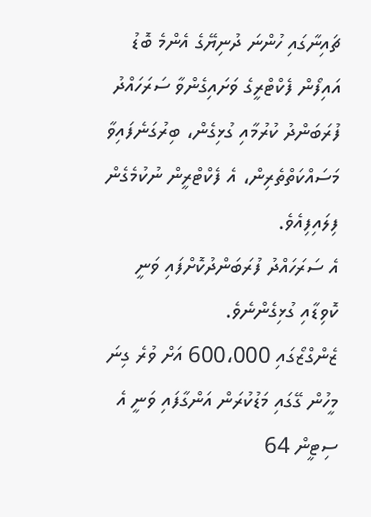ޗައިނާގައި ހުންނަ ދުނިޔޭގެ އެންމެ ބޮޑު އައިފޯން ފެކްޓްރީގެ ވަށައިގެންވާ ސަރަހައްދު ފުރަބަންދު ކުރުމާއި ގުޅިގެން، ބިރުގަނެފައިވާ މަސައްކަތްތެރިން، އެ ފެކްޓްރީން ނުކުމެގެން ފިލައިފިއެވެ.
އެ ސަރަހައްދު ފުރަބަންދުކޮށްފައި ވަނީ ކޮވިޑާއި ގުޅިގެންނެވެ.
ޒެންގްޒޯގައި 600،000 އަށް ވުރެ ގިނަ މީހުން ގޭގައި މަޑުކުރަން އަންގާފައި ވަނީ އެ ސިޓީން 64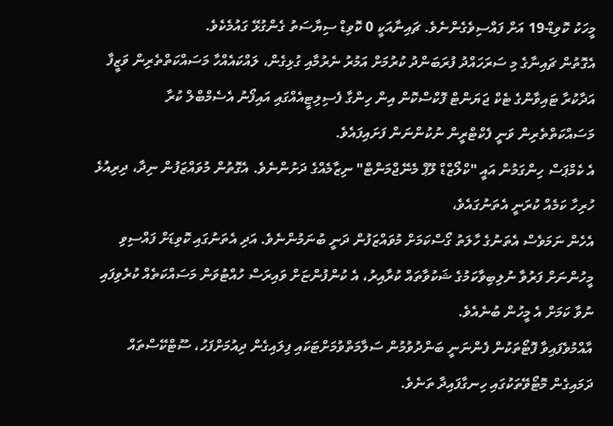މީހަކު ކޮވިޑް-19 އަށް ފައްސިވެގެންނެވެ. ޗައިނާއަކީ 0 ކޮވިޑް ސިޔާސަތު ގެންގުޅޭ ގައުމެކެވެ.
އެގޮތުން ޗައިނާގެ މި ސަރަހައްދު ފުރަބަންދު ކުރުމަށް އަމުރު ނެރުމާއި ގުޅިގެން، ލައްކައެއްހާ މަސައްކަތްތެރިން ވަޒީފާ އަދާކުރާ ޓައިވާންގެ ޓެކް ޖަޔަންޓް ފޮކްސްކޮން އިން ހިންގާ ފެސިލިޓީއެއްގައި އައިފޯނު އެސެމްބްލް ކުރާ މަސައްކަތްތެރިން ވަނީ ފެކްޓްރީން ނުކުންނަން ފަށައިފައެވެ.
އެ ކެމްޕަސް ހިންގަމުން އައީ "ކްލޯޒްޑް ލޫޕް މެނޭޖްމަންޓް" ނިޒާމެއްގެ ދަށުންނެވެ. އެގޮތުން މުވައްޒަފުން ނިދާ، ދިރިއުޅެ ހުރިހާ ކަމެއް ކުރަނީ އެތަނުގައެވެ،
އެހެން ނަމަވެސް އެތަނުގެ ހާލަތު ގޯސްކަމަށް މުވައްޒަފުން ދަނީ ބުނަމުންނެވެ. އަދި އެތަނުގައި ކޮވިޑަށް ފައްސިވި މީހުންނަށް ފަރުވާ ނުލިބިވާކަމުގެ ޝަކުވާތައް ކުރާއިރު، އެ ކުންފުންޏަށް ވައިރަސް ހުއްޓުވަން މަސައްކަތެއް ކުރެވިފައި ނުވާ ކަމަށް އެ މީހުން ބުނެއެވެ.
އާއްމުވެފައިވާ ފޮޓޯތަކުން ފެންނަނީ ބަންދުވުމުން ސަލާމަތްވުމަށްޓަކައި ފިލައިގެން ދިއުމަށްފަހު، ސޫޓްކޭސްތައް ދަމައިގެން މޮޓޯވޭތަކުގައި ހިނގާފައިދާ ތަނެވެ.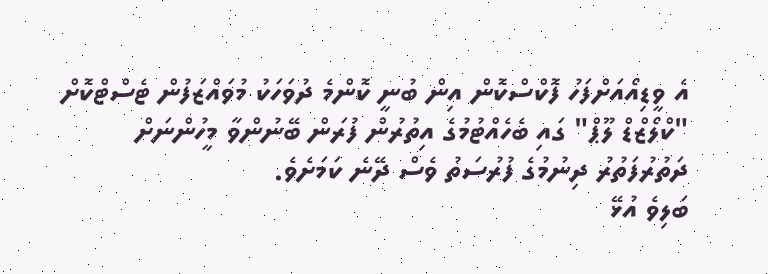އެ ވީޑިއޯއަށްފަހު ފޮކްސްކޮން އިން ބުނީ ކޮންމެ ދުވަހަކު މުވައްޒަފުން ޓެސްޓްކޮށް "ކްލޯޒްޑް ލޫޕް" ގައި ބެހެއްޓުމުގެ އިތުރުން ފުރަން ބޭނުންވާ މީހުންނަށް ދަތުރުފަތުރު ދިނުމުގެ ފުރުސަތު ވެސް ދޭނެ ކަމަށެވެ.
ބަލިވެ އުޅޭ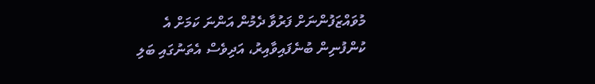މުވައްޒަފުންނަށް ފަރުވާ ދެމުން އަންނަ ކަމަށް އެ ކުންފުނިން ބުނެފައިވާއިރު، އަދިވެސް އެތަނުގައި ބަލި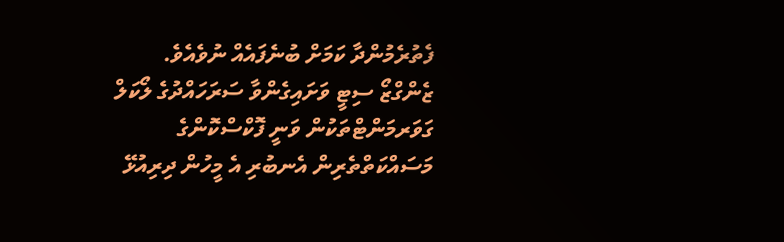ފެތުރެމުންދާ ކަމަށް ބުނެފައެއް ނުވެއެވެ.
ޒެންގްޒޯ ސިޓީ ވަށައިގެންވާ ސަރަހައްދުގެ ލޯކަލް ގަވަރމަންޓްތަކުން ވަނީ ފޮކްސްކޮންގެ މަސައްކަތްތެރިން އެނބުރި އެ މީހުން ދިރިއުޅޭ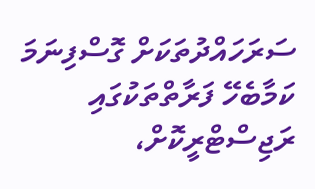ސަރަހައްދުތަކަށް ގޮސްފިނަމަ ކަމާބެހޭ ފަރާތްތަކުގައި ރަޖިސްޓްރީކޮށް،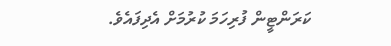ކަރަންޓީން ފުރިހަމަ ކުރުމަށް އެދިފައެވެ.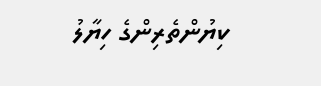ކިޔުންތެރިންގެ ހިޔާލު